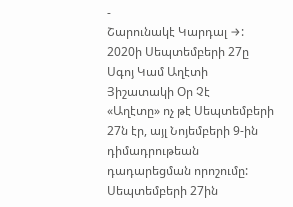-
Շարունակէ Կարդալ →: 2020ի Սեպտեմբերի 27ը Սգոյ Կամ Աղէտի Յիշատակի Օր Չէ
«Աղէտը» ոչ թէ Սեպտեմբերի 27ն էր, այլ Նոյեմբերի 9-ին դիմադրութեան դադարեցման որոշումը: Սեպտեմբերի 27ին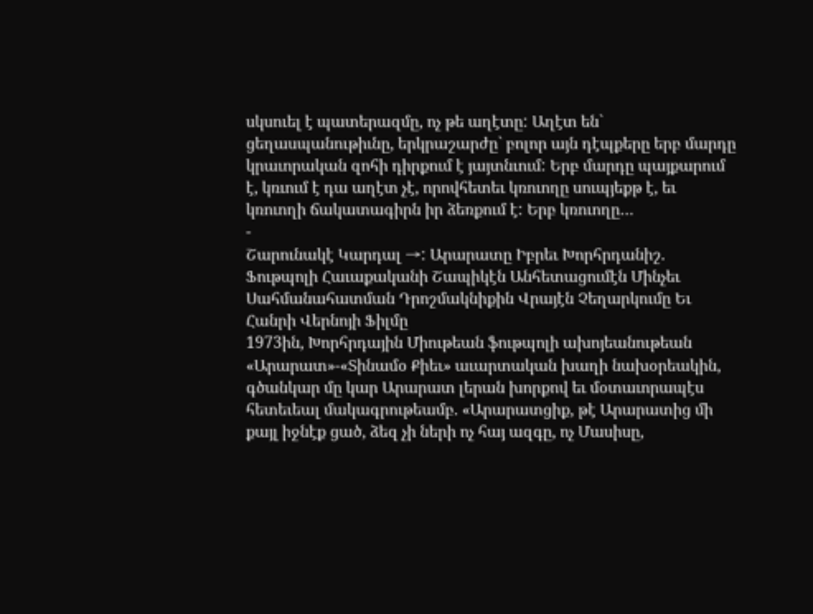սկսուել է պատերազմը, ոչ թե աղէտը: Աղէտ են` ցեղասպանութիւնը, երկրաշարժը` բոլոր այն դէպքերը երբ մարդը կրաւորական զոհի դիրքում է յայտնւում: Երբ մարդը պայքարում է, կռւում է դա աղէտ չէ, որովհետեւ կռուողը սուպյեքթ է, եւ կռուողի ճակատագիրն իր ձեռքում է: Երբ կռուողը…
-
Շարունակէ Կարդալ →: Արարատը Իբրեւ Խորհրդանիշ. Ֆութպոլի Հաւաքականի Շապիկէն Անհետացումէն Մինչեւ Սահմանահատման Դրոշմակնիքին Վրայէն Չեղարկումը Եւ Հանրի Վերնոյի Ֆիլմը
1973ին, Խորհրդային Միութեան ֆութպոլի ախոյեանութեան «Արարատ»-«Տինամօ Քիեւ» աւարտական խաղի նախօրեակին, գծանկար մը կար Արարատ լերան խորքով եւ մօտաւորապէս հետեւեալ մակագրութեամբ. «Արարատցիք, թէ Արարատից մի քայլ իջնէք ցած, ձեզ չի ների ոչ հայ ազգը, ոչ Մասիսը,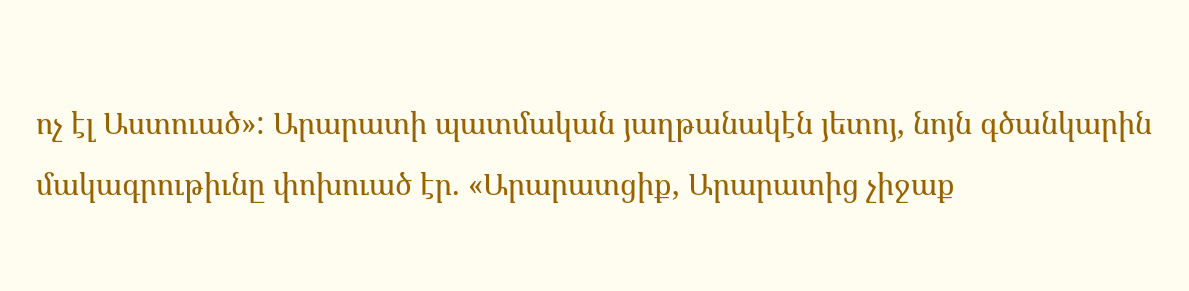ոչ էլ Աստուած»: Արարատի պատմական յաղթանակէն յետոյ, նոյն գծանկարին մակագրութիւնը փոխուած էր. «Արարատցիք, Արարատից չիջաք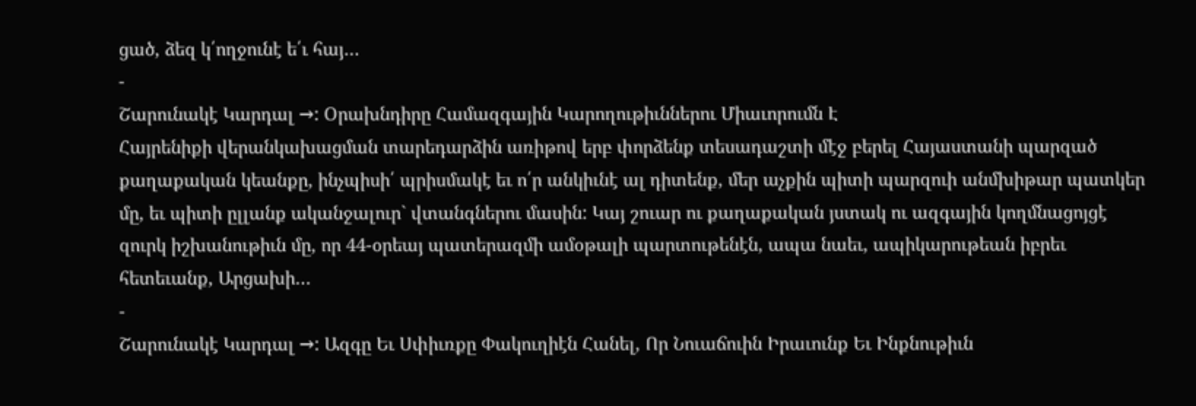ցած, ձեզ կ՛ողջունէ ե՛ւ հայ…
-
Շարունակէ Կարդալ →: Օրախնդիրը Համազգային Կարողութիւններու Միաւորումն Է
Հայրենիքի վերանկախացման տարեդարձին առիթով երբ փորձենք տեսադաշտի մէջ բերել Հայաստանի պարզած քաղաքական կեանքը, ինչպիսի՛ պրիսմակէ եւ ո՛ր անկիւնէ ալ դիտենք, մեր աչքին պիտի պարզուի անմխիթար պատկեր մը, եւ պիտի ըլլանք ականջալուր` վտանգներու մասին: Կայ շուար ու քաղաքական յստակ ու ազգային կողմնացոյցէ զուրկ իշխանութիւն մը, որ 44-օրեայ պատերազմի ամօթալի պարտութենէն, ապա նաեւ, ապիկարութեան իբրեւ հետեւանք, Արցախի…
-
Շարունակէ Կարդալ →: Ազգը Եւ Սփիւռքը Փակուղիէն Հանել, Որ Նուաճուին Իրաւունք Եւ Ինքնութիւն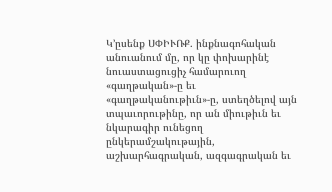Կ’ըսենք ՍՓԻՒՌՔ. ինքնագոհական անուանում մը, որ կը փոխարինէ նուաստացուցիչ համարուող «գաղթական»-ը եւ «գաղթականութիւն»-ը, ստեղծելով այն տպաւորութինը, որ ան միութիւն եւ նկարագիր ունեցող ընկերամշակութային, աշխարհագրական, ազգագրական եւ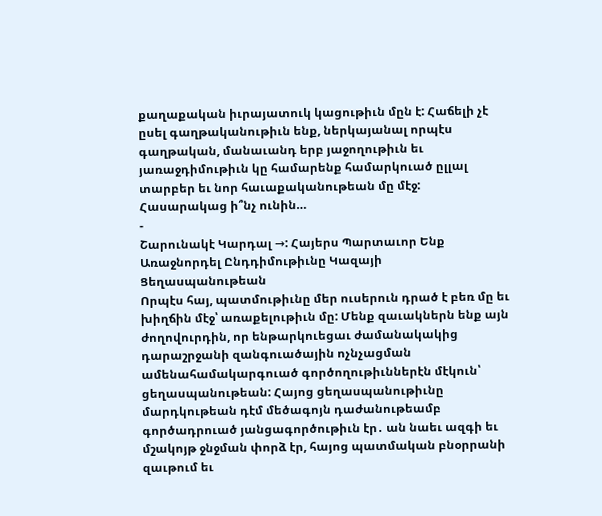քաղաքական իւրայատուկ կացութիւն մըն է: Հաճելի չէ ըսել գաղթականութիւն ենք, ներկայանալ որպէս գաղթական, մանաւանդ երբ յաջողութիւն եւ յառաջդիմութիւն կը համարենք համարկուած ըլլալ տարբեր եւ նոր հաւաքականութեան մը մէջ: Հասարակաց ի՞նչ ունին…
-
Շարունակէ Կարդալ →: Հայերս Պարտաւոր Ենք Առաջնորդել Ընդդիմութիւնը Կազայի Ցեղասպանութեան
Որպէս հայ, պատմութիւնը մեր ուսերուն դրած է բեռ մը եւ խիղճին մէջ՝ առաքելութիւն մը: Մենք զաւակներն ենք այն ժողովուրդին, որ ենթարկուեցաւ ժամանակակից դարաշրջանի զանգուածային ոչնչացման ամենահամակարգուած գործողութիւններէն մէկուն՝ ցեղասպանութեան: Հայոց ցեղասպանութիւնը մարդկութեան դէմ մեծագոյն դաժանութեամբ գործադրուած յանցագործութիւն էր․ ան նաեւ ազգի եւ մշակոյթ ջնջման փորձ էր, հայոց պատմական բնօրրանի զաւթում եւ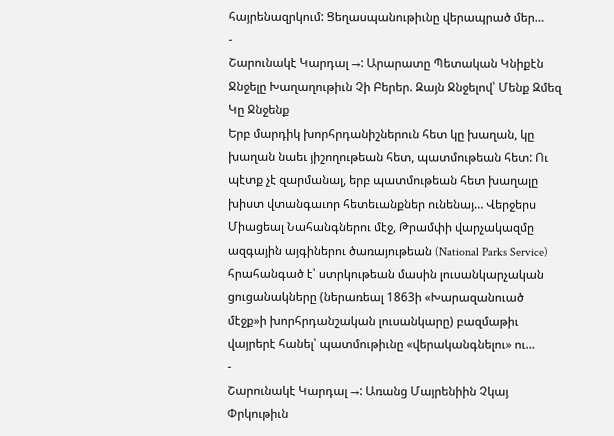հայրենազրկում: Ցեղասպանութիւնը վերապրած մեր…
-
Շարունակէ Կարդալ →: Արարատը Պետական Կնիքէն Ջնջելը Խաղաղութիւն Չի Բերեր. Զայն Ջնջելով՝ Մենք Զմեզ Կը Ջնջենք
Երբ մարդիկ խորհրդանիշներուն հետ կը խաղան, կը խաղան նաեւ յիշողութեան հետ, պատմութեան հետ: Ու պէտք չէ զարմանալ, երբ պատմութեան հետ խաղալը խիստ վտանգաւոր հետեւանքներ ունենայ… Վերջերս Միացեալ Նահանգներու մէջ, Թրամփի վարչակազմը ազգային այգիներու ծառայութեան (National Parks Service) հրահանգած է՝ ստրկութեան մասին լուսանկարչական ցուցանակները (ներառեալ 1863ի «Խարազանուած մէջք»ի խորհրդանշական լուսանկարը) բազմաթիւ վայրերէ հանել՝ պատմութիւնը «վերականգնելու» ու…
-
Շարունակէ Կարդալ →: Առանց Մայրենիին Չկայ Փրկութիւն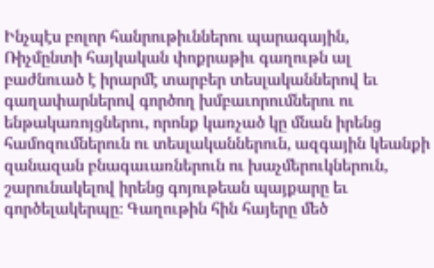Ինչպէս բոլոր հանրութիւններու պարագային, Ռիչմընտի հայկական փոքրաթիւ գաղութն ալ բաժնուած է իրարմէ տարբեր տեսլականներով եւ գաղափարներով գործող խմբաւորումներու ու ենթակառոյցներու, որոնք կառչած կը մնան իրենց համոզումներուն ու տեսլականներուն, ազգային կեանքի զանազան բնագաւառներուն ու խաչմերուկներուն, շարունակելով իրենց գոյութեան պայքարը եւ գործելակերպը։ Գաղութին հին հայերը մեծ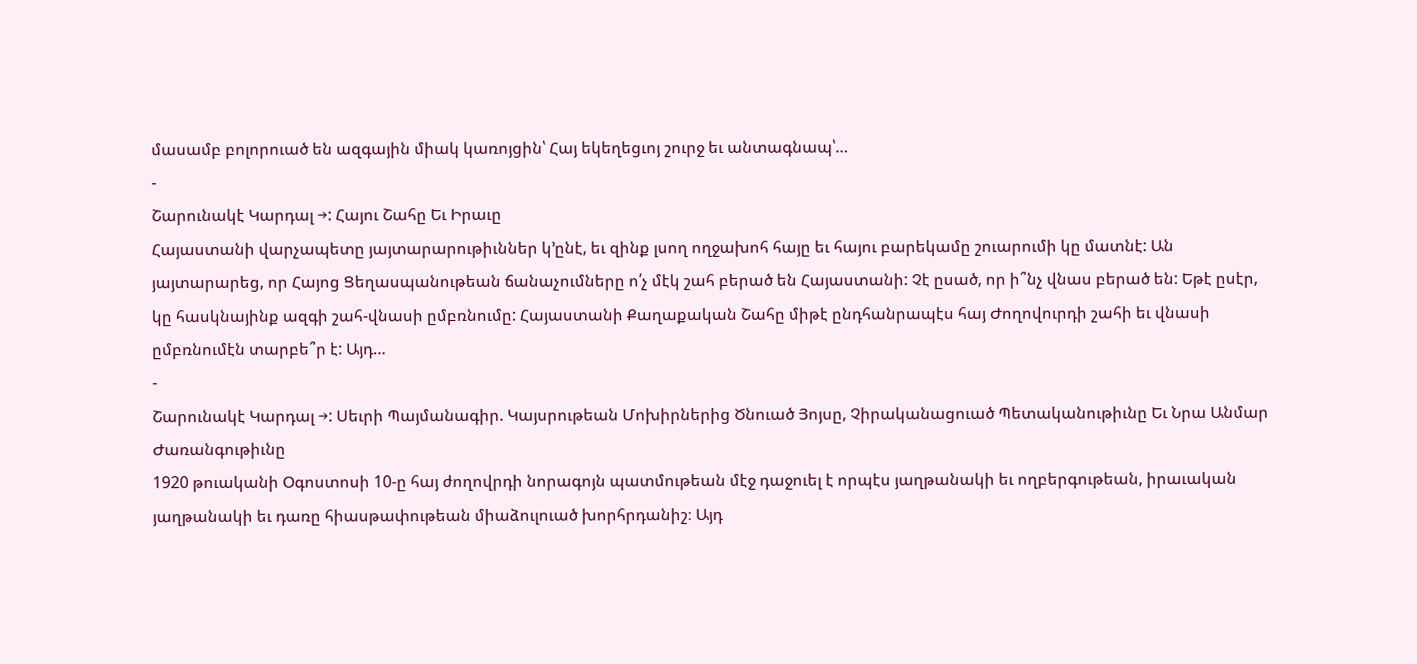մասամբ բոլորուած են ազգային միակ կառոյցին՝ Հայ եկեղեցւոյ շուրջ եւ անտագնապ՝…
-
Շարունակէ Կարդալ →: Հայու Շահը Եւ Իրաւը
Հայաստանի վարչապետը յայտարարութիւններ կ’ընէ, եւ զինք լսող ողջախոհ հայը եւ հայու բարեկամը շուարումի կը մատնէ: Ան յայտարարեց, որ Հայոց Ցեղասպանութեան ճանաչումները ո՛չ մէկ շահ բերած են Հայաստանի: Չէ ըսած, որ ի՞նչ վնաս բերած են: Եթէ ըսէր, կը հասկնայինք ազգի շահ-վնասի ըմբռնումը: Հայաստանի Քաղաքական Շահը միթէ ընդհանրապէս հայ Ժողովուրդի շահի եւ վնասի ըմբռնումէն տարբե՞ր է: Այդ…
-
Շարունակէ Կարդալ →: Սեւրի Պայմանագիր. Կայսրութեան Մոխիրներից Ծնուած Յոյսը, Չիրականացուած Պետականութիւնը Եւ Նրա Անմար Ժառանգութիւնը
1920 թուականի Օգոստոսի 10-ը հայ ժողովրդի նորագոյն պատմութեան մէջ դաջուել է որպէս յաղթանակի եւ ողբերգութեան, իրաւական յաղթանակի եւ դառը հիասթափութեան միաձուլուած խորհրդանիշ։ Այդ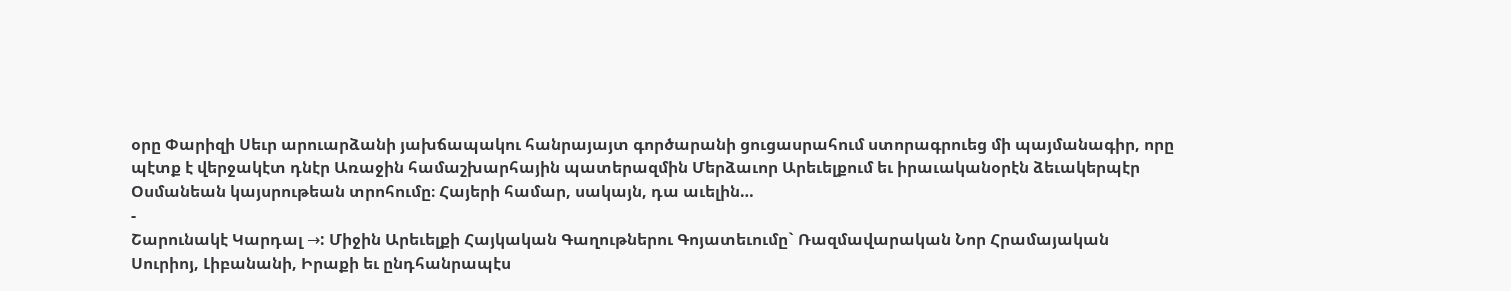օրը Փարիզի Սեւր արուարձանի յախճապակու հանրայայտ գործարանի ցուցասրահում ստորագրուեց մի պայմանագիր, որը պէտք է վերջակէտ դնէր Առաջին համաշխարհային պատերազմին Մերձաւոր Արեւելքում եւ իրաւականօրէն ձեւակերպէր Օսմանեան կայսրութեան տրոհումը։ Հայերի համար, սակայն, դա աւելին…
-
Շարունակէ Կարդալ →: Միջին Արեւելքի Հայկական Գաղութներու Գոյատեւումը` Ռազմավարական Նոր Հրամայական
Սուրիոյ, Լիբանանի, Իրաքի եւ ընդհանրապէս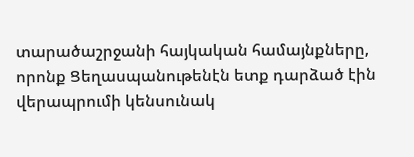տարածաշրջանի հայկական համայնքները, որոնք Ցեղասպանութենէն ետք դարձած էին վերապրումի կենսունակ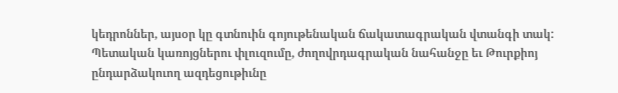կեդրոններ, այսօր կը գտնուին գոյութենական ճակատագրական վտանգի տակ: Պետական կառոյցներու փլուզումը, ժողովրդագրական նահանջը եւ Թուրքիոյ ընդարձակուող ազդեցութիւնը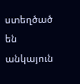ստեղծած են անկայուն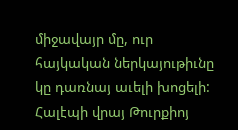միջավայր մը, ուր հայկական ներկայութիւնը կը դառնայ աւելի խոցելի: Հալէպի վրայ Թուրքիոյ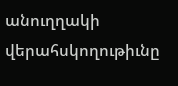անուղղակի վերահսկողութիւնը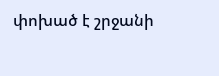փոխած է շրջանի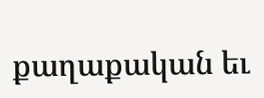քաղաքական եւ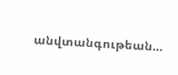անվտանգութեան…